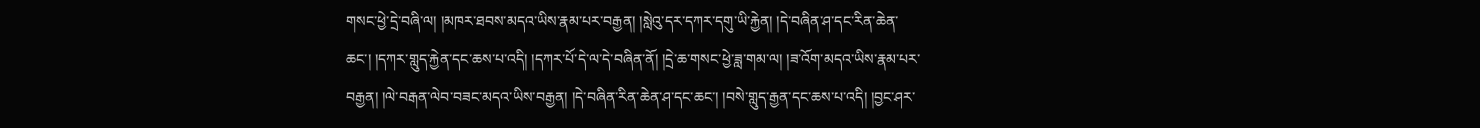གསང་ཕྱེ་དྲེ་བཞི་ལ། །མཁར་ཐབས་མདའ་ཡིས་རྣམ་པར་བརྒྱན། །སླེའུ་དར་དཀར་དགུ་ཡི་རྐྱེན། །དེ་བཞིན་ཤ་དང་རིན་ཆེན་ཆང་། །དཀར་གླུད་རྐྱེན་དང་ཆས་པ་འདི། །དཀར་པོ་དེ་ལ་དེ་བཞིན་ནོ། །དྲེ་ཆ་གསང་ཕྱེ་ཟླ་གམ་ལ། །ཟ་འོག་མདའ་ཡིས་རྣམ་པར་བརྒྱན། །ལེ་བརྒན་ལེབ་བཟང་མདའ་ཡིས་བརྒྱན། །དེ་བཞིན་རིན་ཆེན་ཤ་དང་ཆང་། །བསེ་གླུད་རྒྱན་དང་ཆས་པ་འདི། །བྱང་ཤར་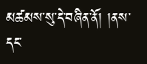མཚམས་སུ་དེ་བཞིན་ནོ། །ནས་དང་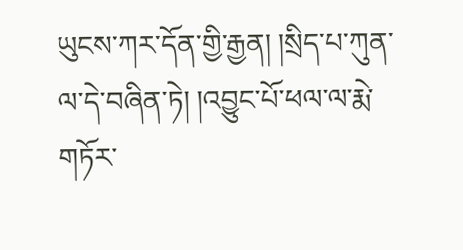ཡུངས་ཀར་དོན་གྱི་རྒྱན། །སྲིད་པ་ཀུན་ལ་དེ་བཞིན་ཏེ། །འབྱུང་པོ་ཕལ་ལ་རྨེ་གཏོར་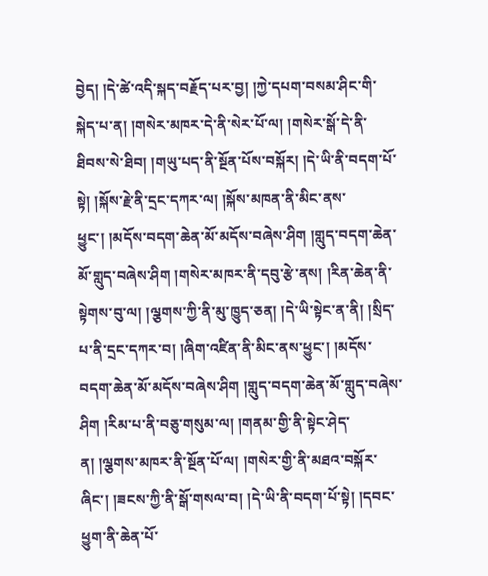བྱེད། །དེ་ཚེ་འདི་སྐད་བརྗོད་པར་བྱ། །ཀྱེ་དཔག་བསམ་ཤིང་གི་སྐེད་པ་ན། །གསེར་མཁར་དེ་ནི་སེར་པོ་ལ། །གསེར་སྒོ་དེ་ནི་ཐིབས་སེ་ཐིབ། །གཡུ་པད་ནི་སྔོན་པོས་བསྐོར། །དེ་ཡི་ནི་བདག་པོ་སྟེ། །སྐོས་རྗེ་ནི་དྲང་དཀར་ལ། །སྐོས་མཁན་ནི་མིང་ནས་ཕྱུང་། །མདོས་བདག་ཆེན་མོ་མདོས་བཞེས་ཤིག །གླུད་བདག་ཆེན་མོ་གླུད་བཞེས་ཤིག །གསེར་མཁར་ནི་དབུ་རྩེ་ནས། །རིན་ཆེན་ནི་སྟེགས་བུ་ལ། །ལྕགས་ཀྱི་ནི་མུ་ཁྱུད་ཅན། །དེ་ཡི་སྟེང་ན་ནི། །སྲིད་པ་ནི་དྲང་དཀར་བ། །ཞིག་འཛིན་ནི་མིང་ནས་ཕྱུང་། །མདོས་བདག་ཆེན་མོ་མདོས་བཞེས་ཤིག །གླུད་བདག་ཆེན་མོ་གླུད་བཞེས་ཤིག །རིམ་པ་ནི་བཅུ་གསུམ་ལ། །གནམ་གྱི་ནི་སྟེང་ཤེད་ན། །ལྕགས་མཁར་ནི་སྔོན་པོ་ལ། །གསེར་གྱི་ནི་མཐའ་བསྐོར་ཞིང་། །ཟངས་ཀྱི་ནི་སྒོ་གསལ་བ། །དེ་ཡི་ནི་བདག་པོ་སྟེ། །དབང་ཕྱུག་ནི་ཆེན་པོ་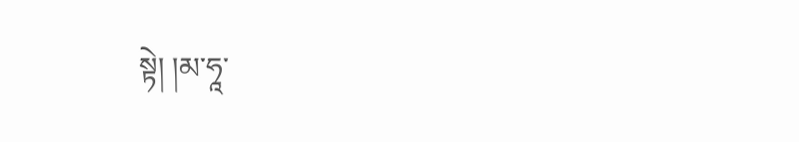སྟེ། །མ་ཧཱ་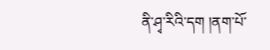ནི་ཤྭ་རིའི་དག །ནག་པོ་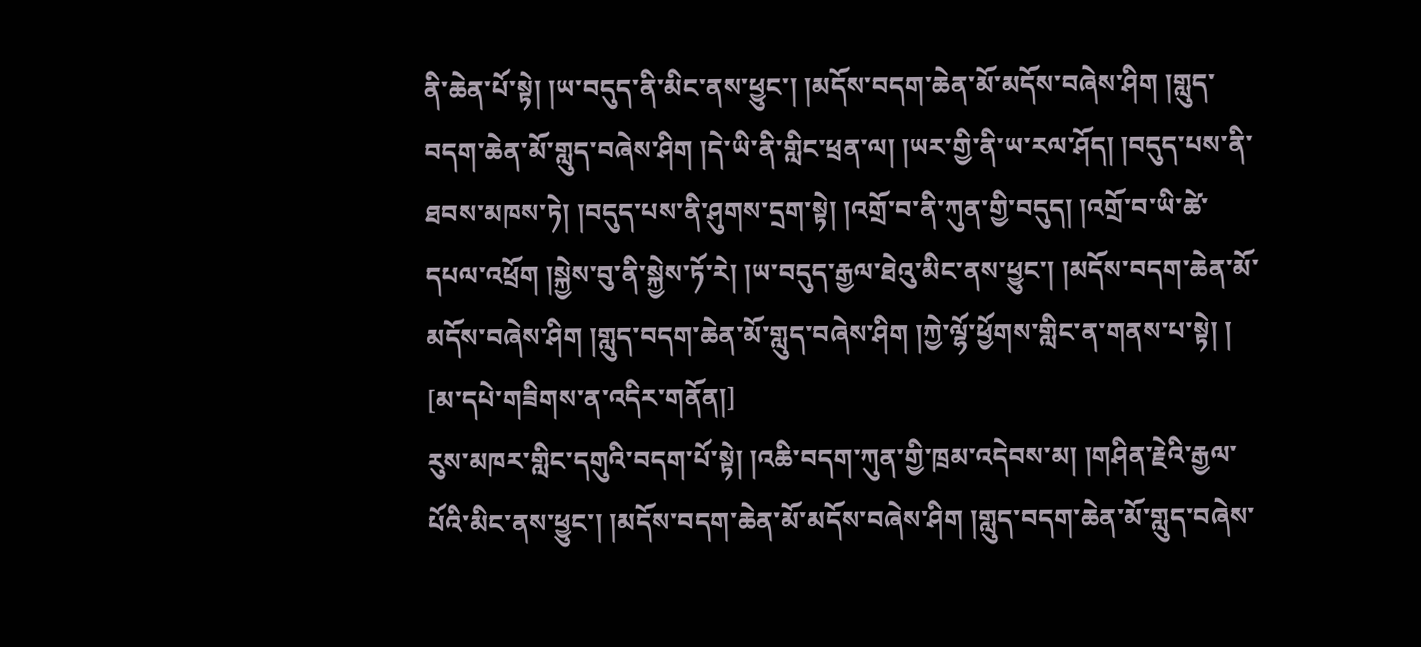ནི་ཆེན་པོ་སྟེ། །ཡ་བདུད་ནི་མིང་ནས་ཕྱུང་། །མདོས་བདག་ཆེན་མོ་མདོས་བཞེས་ཤིག །གླུད་བདག་ཆེན་མོ་གླུད་བཞེས་ཤིག །དེ་ཡི་ནི་གླིང་ཕྲན་ལ། །ཡར་གྱི་ནི་ཡ་རལ་ཤོད། །བདུད་པས་ནི་ཐབས་མཁས་ཏེ། །བདུད་པས་ནི་ཤུགས་དྲག་སྟེ། །འགྲོ་བ་ནི་ཀུན་གྱི་བདུད། །འགྲོ་བ་ཡི་ཚེ་དཔལ་འཕྲོག །སྐྱེས་བུ་ནི་སྐྱེས་ཏོ་རེ། །ཡ་བདུད་རྒྱལ་ཐེའུ་མིང་ནས་ཕྱུང་། །མདོས་བདག་ཆེན་མོ་མདོས་བཞེས་ཤིག །གླུད་བདག་ཆེན་མོ་གླུད་བཞེས་ཤིག །ཀྱེ་ལྷོ་ཕྱོགས་གླིང་ན་གནས་པ་སྟེ། །
[མ་དཔེ་གཟིགས་ན་འདིར་གནོན།]
རུས་མཁར་གླིང་དགུའི་བདག་པོ་སྟེ། །འཆི་བདག་ཀུན་གྱི་ཁྲམ་འདེབས་མ། །གཤིན་རྗེའི་རྒྱལ་པོའི་མིང་ནས་ཕྱུང་། །མདོས་བདག་ཆེན་མོ་མདོས་བཞེས་ཤིག །གླུད་བདག་ཆེན་མོ་གླུད་བཞེས་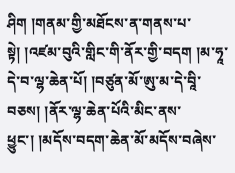ཤིག །གནམ་གྱི་མཐོངས་ན་གནས་པ་སྟེ། །འཛམ་བུའི་གླིང་གི་ནོར་གྱི་བདག །མ་ཧཱ་དེ་བ་ལྷ་ཆེན་པོ། །བཙུན་མོ་ཨུ་མ་དེ་བཱི་བཅས། །ནོར་ལྷ་ཆེན་པོའི་མིང་ནས་ཕྱུང་། །མདོས་བདག་ཆེན་མོ་མདོས་བཞེས་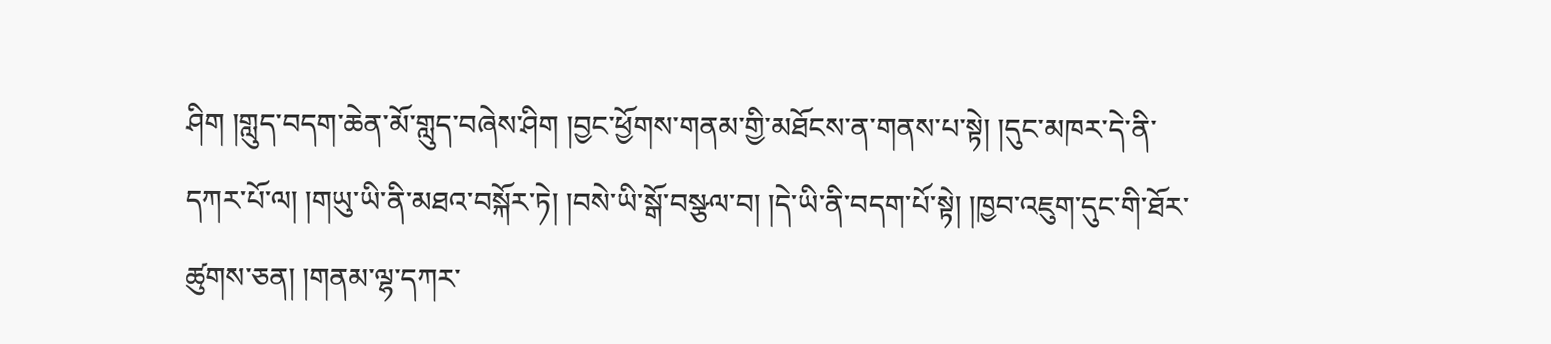ཤིག །གླུད་བདག་ཆེན་མོ་གླུད་བཞེས་ཤིག །བྱང་ཕྱོགས་གནམ་གྱི་མཐོངས་ན་གནས་པ་སྟེ། །དུང་མཁར་དེ་ནི་དཀར་པོ་ལ། །གཡུ་ཡི་ནི་མཐའ་བསྐོར་ཏེ། །བསེ་ཡི་སྒོ་བསྩལ་བ། །དེ་ཡི་ནི་བདག་པོ་སྟེ། །ཁྱབ་འཇུག་དུང་གི་ཐོར་ཚུགས་ཅན། །གནམ་ལྷ་དཀར་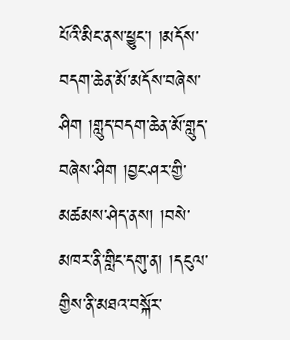པོའི་མིང་ནས་ཕྱུང་། །མདོས་བདག་ཆེན་མོ་མདོས་བཞེས་ཤིག །གླུད་བདག་ཆེན་མོ་གླུད་བཞེས་ཤིག །བྱང་ཤར་གྱི་མཚམས་ཤེད་ནས། །བསེ་མཁར་ནི་གླིང་དགུ་ན། །དངུལ་གྱིས་ནི་མཐའ་བསྐོར་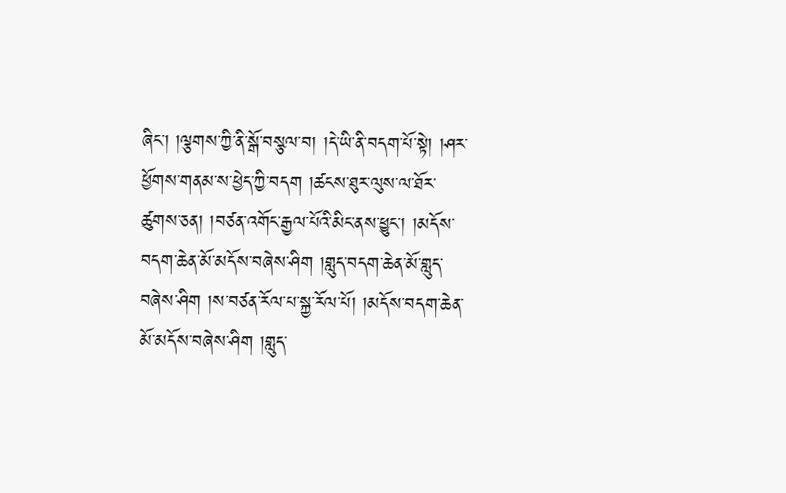ཞིང་། །ལྕགས་ཀྱི་ནི་སྒོ་བསྩལ་བ། །དེ་ཡི་ནི་བདག་པོ་སྟེ། །ཤར་ཕྱོགས་གནམ་ས་ཕྱེད་ཀྱི་བདག །ཚངས་ཐུར་ལུས་ལ་ཐོར་ཚུགས་ཅན། །བཙན་འགོང་རྒྱལ་པོའི་མིང་ནས་ཕྱུང་། །མདོས་བདག་ཆེན་མོ་མདོས་བཞེས་ཤིག །གླུད་བདག་ཆེན་མོ་གླུད་བཞེས་ཤིག །ས་བཙན་རོལ་པ་སྐྱ་རོལ་པོ། །མདོས་བདག་ཆེན་མོ་མདོས་བཞེས་ཤིག །གླུད་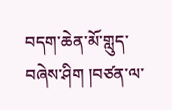བདག་ཆེན་མོ་གླུད་བཞེས་ཤིག །བཙན་ལ་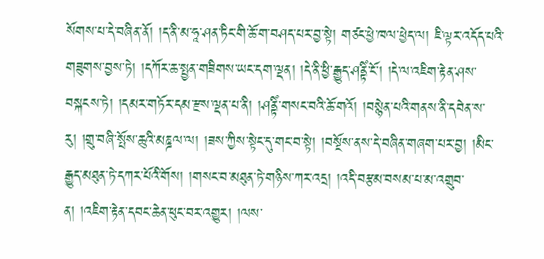སོགས་པ་དེ་བཞིན་ནོ། །ད་ནི་མ་ཧཱ་ཤན་ཏིང་གི་ཆོ་ག་བཤད་པར་བྱ་སྟེ། གཙང་ཕྱེ་ཁལ་ཕྱེད་ལ། ཇི་ལྟར་འདོད་པའི་གཟུགས་བྱས་ཏེ། །དཀོར་ཆ་སྤྱན་གཟིགས་ཡང་དག་ལྡན། །དེ་ནི་ཕྱི་རྒྱུད་ཤནྟིཾ་ངོ་། །དེ་ལ་འཇིག་རྟེན་ཤས་བསྐངས་ཏེ། །དམར་གཏོར་དམ་རྫས་ལྡན་པ་ནི། །ཤནྟིཾ་གསང་བའི་ཆོ་གའོ། །བསྙེན་པའི་གནས་ནི་དབེན་ས་རུ། །གྲུ་བཞི་སྤོས་ཆུའི་མཎྜལ་ལ། །ཟས་ཀྱིས་སྟེང་དུ་གང་བ་སྟེ། །བསྔོས་ནས་དེ་བཞིན་གཞག་པར་བྱ། །མིང་རྒྱུད་མཐུན་ཏེ་དཀར་པོའི་གོས། །གསང་བ་མཐུན་ཏེ་གཉིས་ཀར་འདྲ། །འདི་བརྩམ་བསམ་པ་མ་འགྲུབ་ན། །འཇིག་རྟེན་དབང་ཆེན་ཕུང་བར་འགྱུར། །ལས་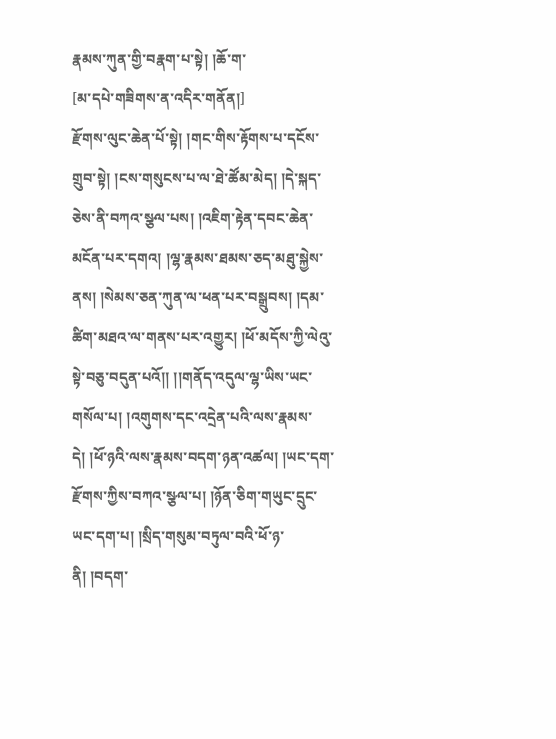རྣམས་ཀུན་གྱི་བརྣག་པ་སྟེ། །ཆོ་ག་
[མ་དཔེ་གཟིགས་ན་འདིར་གནོན།]
རྫོགས་ལུང་ཆེན་པོ་སྟེ། །གང་གིས་རྟོགས་པ་དངོས་གྲུབ་སྟེ། །ངས་གསུངས་པ་ལ་ཐེ་ཚོམ་མེད། །དེ་སྐད་ཅེས་ནི་བཀའ་སྩལ་པས། །འཇིག་རྟེན་དབང་ཆེན་མངོན་པར་དགའ། །ལྷ་རྣམས་ཐམས་ཅད་མཐུ་སྐྱེས་ནས། །སེམས་ཅན་ཀུན་ལ་ཕན་པར་བསྒྲུབས། །དམ་ཚིག་མཐའ་ལ་གནས་པར་འགྱུར། །ཕོ་མདོས་ཀྱི་ལེའུ་སྟེ་བཅུ་བདུན་པའོ།། །།གནོད་འདུལ་ལྷ་ཡིས་ཡང་གསོལ་པ། །འགུགས་དང་འདྲེན་པའི་ལས་རྣམས་དེ། །ཕོ་ཉའི་ལས་རྣམས་བདག་ཉན་འཚལ། །ཡང་དག་རྫོགས་ཀྱིས་བཀའ་སྩལ་པ། །ཉོན་ཅིག་གཡུང་དྲུང་ཡང་དག་པ། །སྲིད་གསུམ་བཏུལ་བའི་ཕོ་ཉ་ནི། །བདག་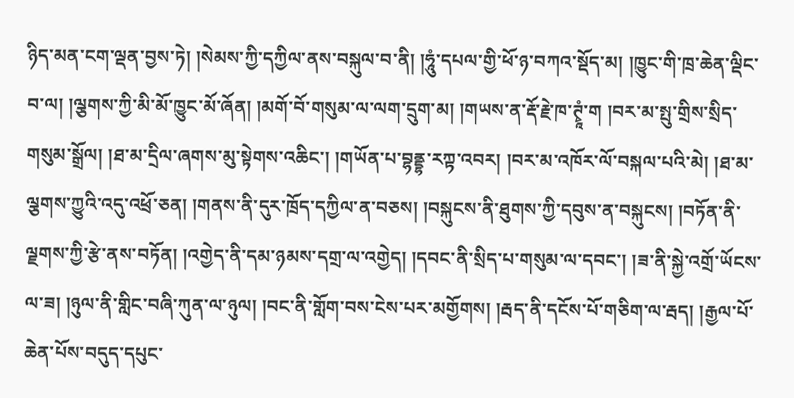ཉིད་མན་ངག་ལྡན་བྱས་ཏེ། །སེམས་ཀྱི་དཀྱིལ་ནས་བསྐུལ་བ་ནི། །ཧཱུཾ་དཔལ་གྱི་ཕོ་ཉ་བཀའ་སྡོད་མ། །ཁྱུང་གི་ཁྲ་ཆེན་ལྡིང་བ་ལ། །ལྕགས་ཀྱི་མི་མོ་ཁྱུང་མོ་ཞོན། །མགོ་བོ་གསུམ་ལ་ལག་དྲུག་མ། །གཡས་ན་རྡོ་རྗེ་ཁ་ཊྭཱཾ་ག །བར་མ་སྤུ་གྲིས་སྲིད་གསུམ་སྒྲོལ། །ཐ་མ་དྲིལ་ཞགས་མུ་སྟེགས་འཆིང་། །གཡོན་པ་བྷནྡྷ་རཀྟ་འབར། །བར་མ་འཁོར་ལོ་བསྐལ་པའི་མེ། །ཐ་མ་ལྕགས་ཀྱུའི་འདུ་འཕྲོ་ཅན། །གནས་ནི་དུར་ཁྲོད་དཀྱིལ་ན་བཅས། །བསྐུངས་ནི་ཐུགས་ཀྱི་དབུས་ན་བསྐུངས། །བཏོན་ནི་ལྗགས་ཀྱི་རྩེ་ནས་བཏོན། །འགྱེད་ནི་དམ་ཉམས་དགྲ་ལ་འགྱེད། །དབང་ནི་སྲིད་པ་གསུམ་ལ་དབང་། །ཟ་ནི་སྐྱེ་འགྲོ་ཡོངས་ལ་ཟ། །ཉུལ་ནི་གླིང་བཞི་ཀུན་ལ་ཉུལ། །བང་ནི་གློག་བས་ངེས་པར་མགྱོགས། །རྦད་ནི་དངོས་པོ་གཅིག་ལ་རྦད། །རྒྱལ་པོ་ཆེན་པོས་བདུད་དཔུང་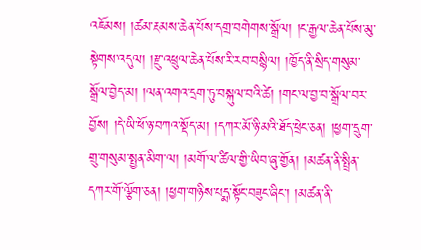འཇོམས། །ཚམ་རྔམས་ཆེན་པོས་དགྲ་བགེགས་སྒྲོལ། །ང་རྒྱལ་ཆེན་པོས་མུ་སྟེགས་འདུལ། །རྫུ་འཕྲུལ་ཆེན་པོས་རི་རབ་བསྙིལ། །ཁྱོད་ནི་སྲིད་གསུམ་སྒྲོལ་བྱེད་མ། །ལན་འགའ་དྲག་ཏུ་བསྐུལ་བའི་ཚེ། །གང་ལ་བྱ་བ་སྒྲོལ་བར་བྱོས། །དེ་ཡི་ཕོ་ཉ་བཀའ་སྡོད་མ། །དཀར་མོ་ཉི་མའི་ཐོད་ཕྲེང་ཅན། །ཕྱག་དྲུག་གྲུ་གསུམ་སྤྱན་མིག་ལ། །མགོ་ལ་ཚིལ་གྱི་ཡིབ་ཞུ་གྱོན། །མཚན་ནི་སྤྲིན་དཀར་གོ་ལྕོག་ཅན། །ཕྱག་གཉིས་པདྨ་སྟོང་བཟུང་ཞིང་། །མཚན་ནི་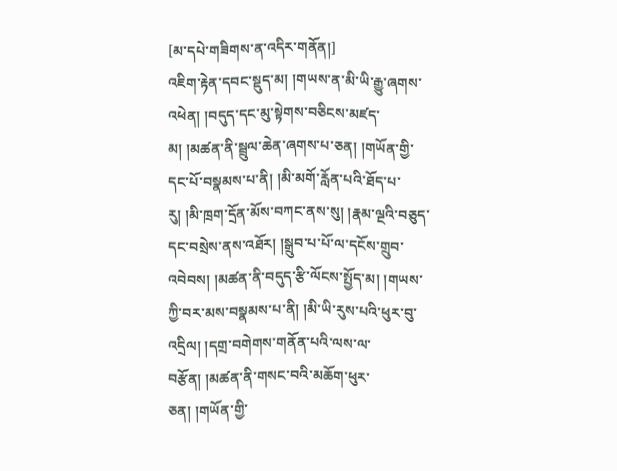[མ་དཔེ་གཟིགས་ན་འདིར་གནོན།]
འཇིག་རྟེན་དབང་སྡུད་མ། །གཡས་ན་མི་ཡི་རྒྱུ་ཞགས་འཕེན། །བདུད་དང་མུ་སྟེགས་བཅིངས་མཛད་མ། །མཚན་ནི་སྦྲུལ་ཆེན་ཞགས་པ་ཅན། །གཡོན་གྱི་དང་པོ་བསྣམས་པ་ནི། །མི་མགོ་རློན་པའི་ཐོད་པ་རུ། །མི་ཁྲག་དྲོན་མོས་བཀང་ནས་སུ། །རྣམ་ལྔའི་བཅུད་དང་བསྲེས་ནས་འཐོར། །སྒྲུབ་པ་པོ་ལ་དངོས་གྲུབ་འབེབས། །མཚན་ནི་བདུད་རྩི་ལོངས་སྤྱོད་མ། །གཡས་ཀྱི་བར་མས་བསྣམས་པ་ནི། །མི་ཡི་རུས་པའི་ཕུར་བུ་འདྲིལ། །དགྲ་བགེགས་གནོན་པའི་ལས་ལ་བརྩོན། །མཚན་ནི་གསང་བའི་མཆོག་ཕུར་ཅན། །གཡོན་གྱི་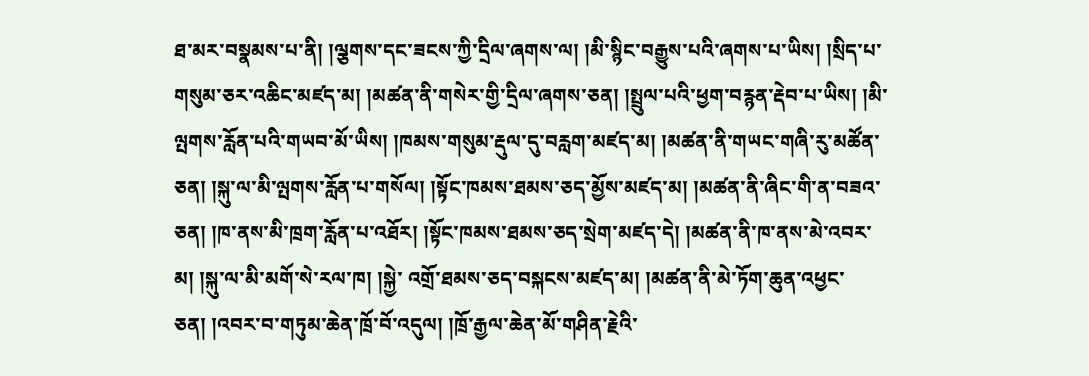ཐ་མར་བསྣམས་པ་ནི། །ལྕགས་དང་ཟངས་ཀྱི་དྲིལ་ཞགས་ལ། །མི་སྙིང་བརྒྱུས་པའི་ཞགས་པ་ཡིས། །སྲིད་པ་གསུམ་ཅར་འཆིང་མཛད་མ། །མཚན་ནི་གསེར་གྱི་དྲིལ་ཞགས་ཅན། །སྤྲུལ་པའི་ཕྱག་བརྙན་རྡེབ་པ་ཡིས། །མི་ལྤགས་རློན་པའི་གཡབ་མོ་ཡིས། །ཁམས་གསུམ་རྡུལ་དུ་བརླག་མཛད་མ། །མཚན་ནི་གཡང་གཞི་རུ་མཚོན་ཅན། །སྐུ་ལ་མི་ལྤགས་རློན་པ་གསོལ། །སྟོང་ཁམས་ཐམས་ཅད་མྱོས་མཛད་མ། །མཚན་ནི་ཞིང་གི་ན་བཟའ་ཅན། །ཁ་ནས་མི་ཁྲག་རློན་པ་འཐོར། །སྟོང་ཁམས་ཐམས་ཅད་སྲེག་མཛད་དེ། །མཚན་ནི་ཁ་ནས་མེ་འབར་མ། །སྐུ་ལ་མི་མགོ་སེ་རལ་ཁ། །སྐྱེ་ འགྲོ་ཐམས་ཅད་བསྐངས་མཛད་མ། །མཚན་ནི་མེ་ཏོག་ཆུན་འཕྱང་ཅན། །འབར་བ་གཏུམ་ཆེན་ཁྲོ་བོ་འདུལ། །ཁྲོ་རྒྱལ་ཆེན་མོ་གཤིན་རྗེའི་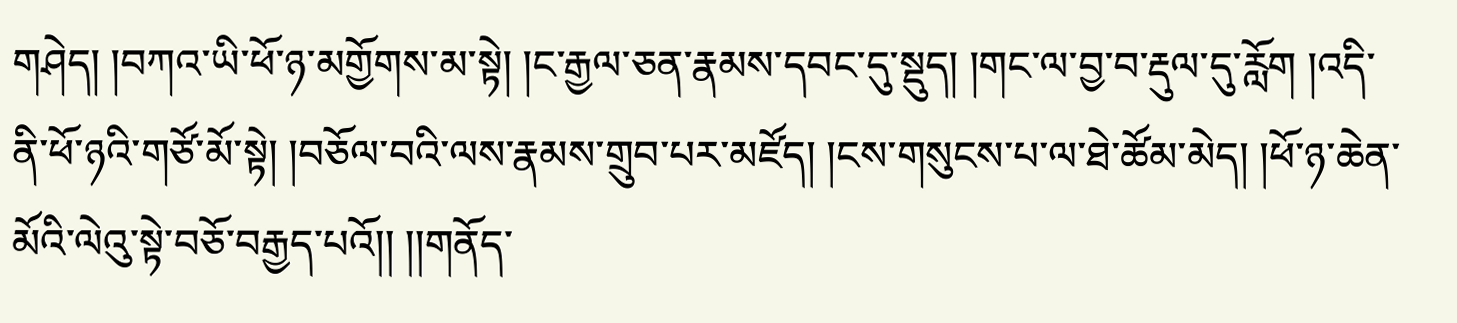གཤེད། །བཀའ་ཡི་ཕོ་ཉ་མགྱོགས་མ་སྟེ། །ང་རྒྱལ་ཅན་རྣམས་དབང་དུ་སྡུད། །གང་ལ་བྱ་བ་རྡུལ་དུ་རློག །འདི་ནི་ཕོ་ཉའི་གཙོ་མོ་སྟེ། །བཅོལ་བའི་ལས་རྣམས་གྲུབ་པར་མཛོད། །ངས་གསུངས་པ་ལ་ཐེ་ཚོམ་མེད། །ཕོ་ཉ་ཆེན་མོའི་ལེའུ་སྟེ་བཅོ་བརྒྱད་པའོ།། །།གནོད་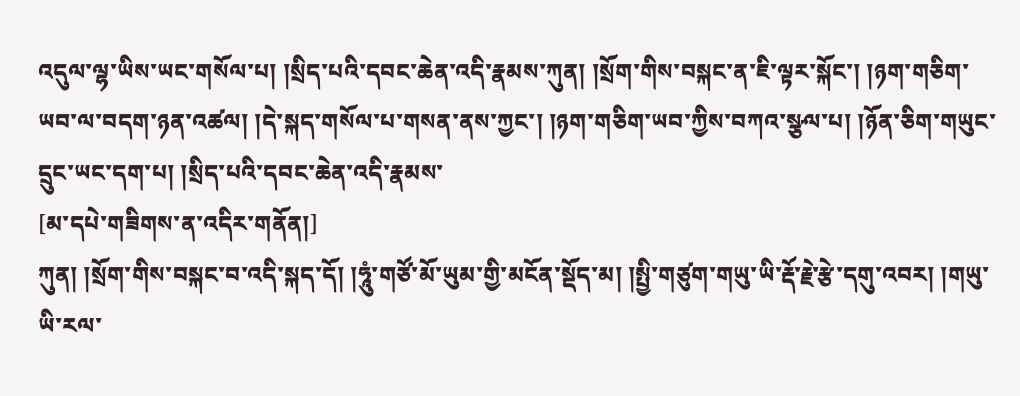འདུལ་ལྷ་ཡིས་ཡང་གསོལ་པ། །སྲིད་པའི་དབང་ཆེན་འདི་རྣམས་ཀུན། །སྲོག་གིས་བསྐང་ན་ཇི་ལྟར་སྐོང་། །ཉག་གཅིག་ཡབ་ལ་བདག་ཉན་འཚལ། །དེ་སྐད་གསོལ་པ་གསན་ནས་ཀྱང་། །ཉག་གཅིག་ཡབ་ཀྱིས་བཀའ་སྩལ་པ། །ཉོན་ཅིག་གཡུང་དྲུང་ཡང་དག་པ། །སྲིད་པའི་དབང་ཆེན་འདི་རྣམས་
[མ་དཔེ་གཟིགས་ན་འདིར་གནོན།]
ཀུན། །སྲོག་གིས་བསྐང་བ་འདི་སྐད་དོ། །ཧཱུཾ་གཙོ་མོ་ཡུམ་གྱི་མངོན་སྡོད་མ། །སྤྱི་གཙུག་གཡུ་ཡི་རྡོ་རྗེ་རྩེ་དགུ་འབར། །གཡུ་ཡི་རལ་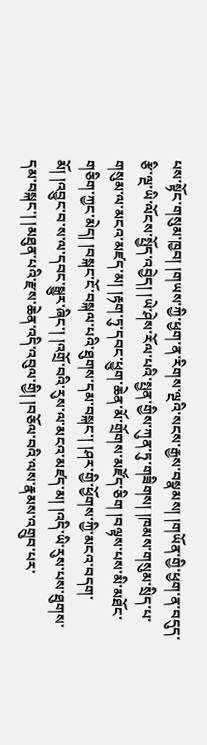པས་སྟོང་གསུམ་ཁྱབ། །གཡས་ཀྱི་ཕྱག་ན་རིགས་ལྔའི་སངས་རྒྱས་བསྣམས། །གཡོན་གྱི་ཕྱག་ན་བདུད་རྩི་ལྔ་ཡི་ལོངས་སྤྱོད་འབྱེད། །ཡེ་ཤེས་རོལ་པའི་སྤྱན་གྱིས་ཀུན་ཏུ་གཟིགས། །ཁམས་གསུམ་སྲིད་པ་གསུམ་ལ་མངའ་མཛད་མ། །རྟག་ཏུ་དབང་ཕྱུག་ཆེན་མོ་གྲོགས་མཛོད་ཅིག །བལྟས་པས་མི་མཐོང་གཅིག་ཀྱང་མེད། །བསྐང་ངོ་བསྐལ་པའི་ཐུགས་དམ་བསྐང་། །ཤར་གྱི་ཕྱོགས་ཀྱི་མངའ་བདག་མོ། །འབྱུང་བ་ས་ལ་དབང་སྒྱུར་ཞིང་། །འགྲོ་བའི་རུས་ལ་མངའ་མཛད་མ། །འདི་ཡི་རུས་པས་ཐུགས་དམ་བསྐང་། །མཐུན་པའི་རྫས་ཆེན་འདི་འབུལ་གྱི། །བཅོལ་བའི་ལས་རྣམས་འགྲུབ་པར་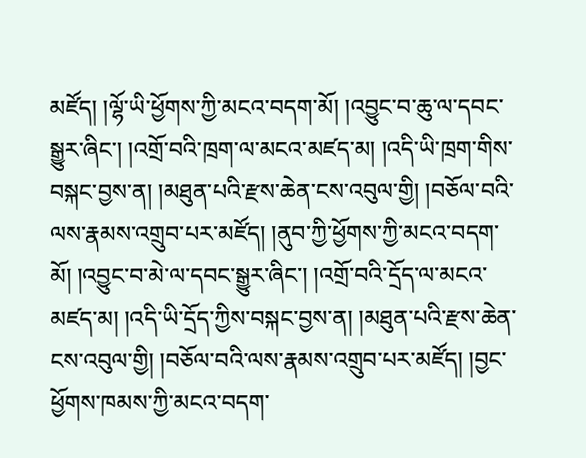མཛོད། །ལྷོ་ཡི་ཕྱོགས་ཀྱི་མངའ་བདག་མོ། །འབྱུང་བ་ཆུ་ལ་དབང་སྒྱུར་ཞིང་། །འགྲོ་བའི་ཁྲག་ལ་མངའ་མཛད་མ། །འདི་ཡི་ཁྲག་གིས་བསྐང་བྱས་ན། །མཐུན་པའི་རྫས་ཆེན་ངས་འབུལ་གྱི། །བཅོལ་བའི་ལས་རྣམས་འགྲུབ་པར་མཛོད། །ནུབ་ཀྱི་ཕྱོགས་ཀྱི་མངའ་བདག་མོ། །འབྱུང་བ་མེ་ལ་དབང་སྒྱུར་ཞིང་། །འགྲོ་བའི་དྲོད་ལ་མངའ་མཛད་མ། །འདི་ཡི་དྲོད་ཀྱིས་བསྐང་བྱས་ན། །མཐུན་པའི་རྫས་ཆེན་ངས་འབུལ་གྱི། །བཅོལ་བའི་ལས་རྣམས་འགྲུབ་པར་མཛོད། །བྱང་ཕྱོགས་ཁམས་ཀྱི་མངའ་བདག་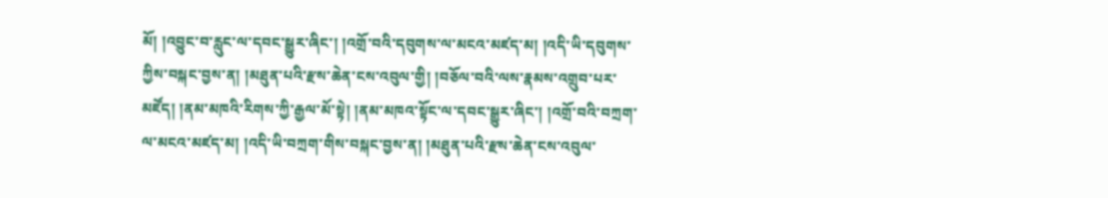མོ། །འབྱུང་བ་རླུང་ལ་དབང་སྒྱུར་ཞིང་། །འགྲོ་བའི་དབུགས་ལ་མངའ་མཛད་མ། །འདི་ཡི་དབུགས་ཀྱིས་བསྐང་བྱས་ན། །མཐུན་པའི་རྫས་ཆེན་ངས་འབུལ་གྱི། །བཅོལ་བའི་ལས་རྣམས་འགྲུབ་པར་མཛོད། །ནམ་མཁའི་རིགས་ཀྱི་རྒྱལ་མོ་སྟེ། །ནམ་མཁའ་སྟོང་ལ་དབང་སྒྱུར་ཞིང་། །འགྲོ་བའི་བཀྲག་ལ་མངའ་མཛད་མ། །འདི་ཡི་བཀྲག་གིས་བསྐང་བྱས་ན། །མཐུན་པའི་རྫས་ཆེན་ངས་འབུལ་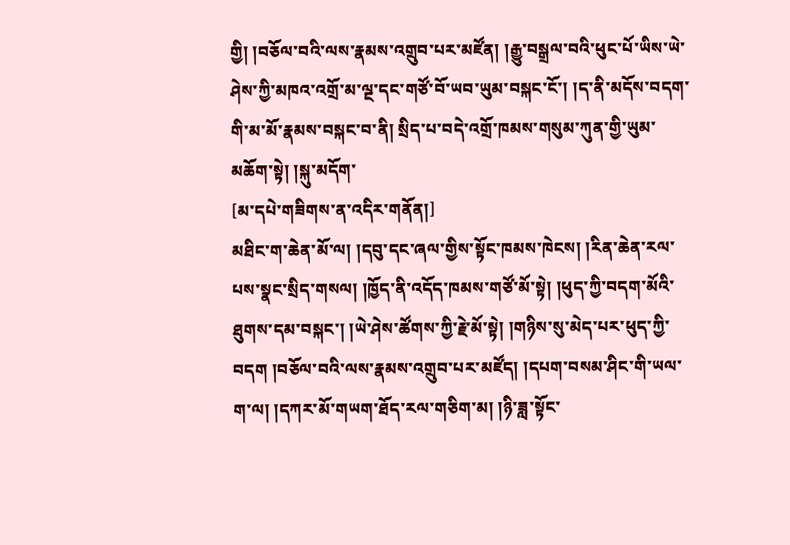གྱི། །བཅོལ་བའི་ལས་རྣམས་འགྲུབ་པར་མཛོན། །རྒྱུ་བསྒྲལ་བའི་ཕུང་པོ་ཡིས་ཡེ་ཤེས་ཀྱི་མཁའ་འགྲོ་མ་ལྔ་དང་གཙོ་བོ་ཡབ་ཡུམ་བསྐང་ངོ་། །ད་ནི་མདོས་བདག་གི་མ་མོ་རྣམས་བསྐང་བ་ནི། སྲིད་པ་བདེ་འགྲོ་ཁམས་གསུམ་ཀུན་གྱི་ཡུམ་མཆོག་སྟེ། །སྐུ་མདོག་
[མ་དཔེ་གཟིགས་ན་འདིར་གནོན།]
མཐིང་ག་ཆེན་མོ་ལ། །དབུ་དང་ཞལ་གྱིས་སྟོང་ཁམས་ཁེངས། །རིན་ཆེན་རལ་པས་སྣང་སྲིད་གསལ། །ཁྱོད་ནི་འདོད་ཁམས་གཙོ་མོ་སྟེ། །ཕུད་ཀྱི་བདག་མོའི་ཐུགས་དམ་བསྐང་། །ཡེ་ཤེས་ཚོགས་ཀྱི་རྗེ་མོ་སྟེ། །གཉིས་སུ་མེད་པར་ཕུད་ཀྱི་བདག །བཅོལ་བའི་ལས་རྣམས་འགྲུབ་པར་མཛོད། །དཔག་བསམ་ཤིང་གི་ཡལ་ག་ལ། །དཀར་མོ་གཡག་ཐོད་རལ་གཅིག་མ། །ཉི་ཟླ་སྟོང་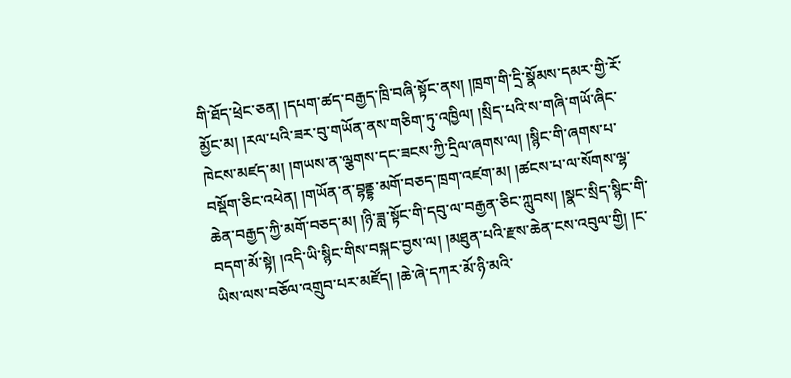གི་ཐོད་ཕྲེང་ཅན། །དཔག་ཚད་བརྒྱད་ཁྲི་བཞི་སྟོང་ནས། །ཁྲག་གི་དྲི་སྣོམས་དམར་གྱི་རོ་མྱོང་མ། །རལ་པའི་ཟར་བུ་གཡོན་ནས་གཅིག་ཏུ་འཁྱིལ། །སྲིད་པའི་ས་གཞི་གཡོ་ཞིང་ཁེངས་མཛད་མ། །གཡས་ན་ལྕགས་དང་ཟངས་ཀྱི་དྲིལ་ཞགས་ལ། །སྙིང་གི་ཞགས་པ་བསྡོག་ཅིང་འཕེན། །གཡོན་ན་བྷནྡྷ་མགོ་བཅད་ཁྲག་འཛག་མ། །ཚངས་པ་ལ་སོགས་ལྷ་ཆེན་བརྒྱད་ཀྱི་མགོ་བཅད་མ། །ཉི་ཟླ་སྟོང་གི་དབུ་ལ་བརྒྱན་ཅིང་ཀླུབས། །སྣང་སྲིད་སྙིང་གི་བདག་མོ་སྟེ། །འདི་ཡི་སྙིང་གིས་བསྐང་བྱས་ལ། །མཐུན་པའི་རྫས་ཆེན་ངས་འབུལ་གྱི། །ང་ཡིས་ལས་བཅོལ་འགྲུབ་པར་མཛོད། །ཆེ་ཞེ་དཀར་མོ་ཉི་མའི་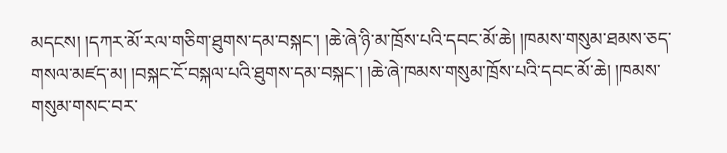མདངས། །དཀར་མོ་རལ་གཅིག་ཐུགས་དམ་བསྐང་། །ཆེ་ཞེ་ཉི་མ་ཁྲོས་པའི་དབང་མོ་ཆེ། །ཁམས་གསུམ་ཐམས་ཅད་གསལ་མཛད་མ། །བསྐང་ངོ་བསྐལ་པའི་ཐུགས་དམ་བསྐང་། །ཆེ་ཞེ་ཁམས་གསུམ་ཁྲོས་པའི་དབང་མོ་ཆེ། །ཁམས་གསུམ་གསང་བར་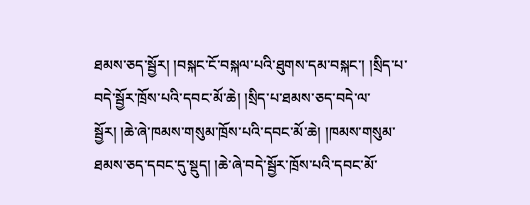ཐམས་ཅད་སྦྱོར། །བསྐང་ངོ་བསྐལ་པའི་ཐུགས་དམ་བསྐང་། །སྲིད་པ་བདེ་སྦྱོར་ཁྲོས་པའི་དབང་མོ་ཆེ། །སྲིད་པ་ཐམས་ཅད་བདེ་ལ་སྦྱོར། །ཆེ་ཞེ་ཁམས་གསུམ་ཁྲོས་པའི་དབང་མོ་ཆེ། །ཁམས་གསུམ་ཐམས་ཅད་དབང་དུ་སྡུད། །ཆེ་ཞེ་བདེ་སྦྱོར་ཁྲོས་པའི་དབང་མོ་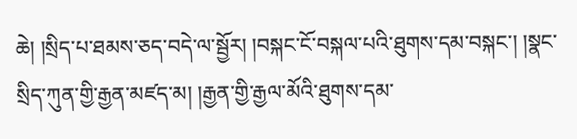ཆེ། །སྲིད་པ་ཐམས་ཅད་བདེ་ལ་སྦྱོར། །བསྐང་ངོ་བསྐལ་པའི་ཐུགས་དམ་བསྐང་། །སྣང་སྲིད་ཀུན་གྱི་རྒྱན་མཛད་མ། །རྒྱན་གྱི་རྒྱལ་མོའི་ཐུགས་དམ་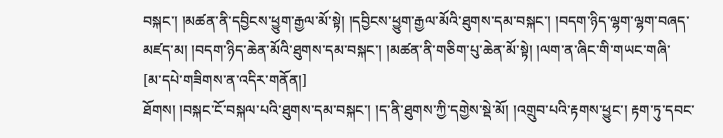བསྐང་། །མཚན་ནི་དབྱིངས་ཕྱུག་རྒྱལ་མོ་སྟེ། །དབྱིངས་ཕྱུག་རྒྱལ་མོའི་ཐུགས་དམ་བསྐང་། །བདག་ཉིད་ལྷག་ལྷག་བཞད་མཛད་མ། །བདག་ཉིད་ཆེན་མོའི་ཐུགས་དམ་བསྐང་། །མཚན་ནི་གཅིག་པུ་ཆེན་མོ་སྟེ། །ལག་ན་ཞིང་གི་གཡང་གཞི་
[མ་དཔེ་གཟིགས་ན་འདིར་གནོན།]
ཐོགས། །བསྐང་ངོ་བསྐལ་པའི་ཐུགས་དམ་བསྐང་། །ད་ནི་ཐུགས་ཀྱི་དགྱེས་སྡེ་མོ། །འགྲུབ་པའི་རྟགས་ཕྱུང་། རྟག་ཏུ་དབང་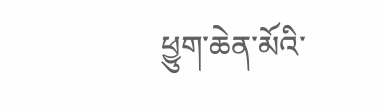ཕྱུག་ཆེན་མོའི་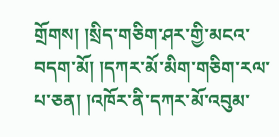གྲོགས། །སྲིད་གཅིག་ཤར་གྱི་མངའ་བདག་མོ། །དཀར་མོ་མིག་གཅིག་རལ་པ་ཅན། །འཁོར་ནི་དཀར་མོ་འབུམ་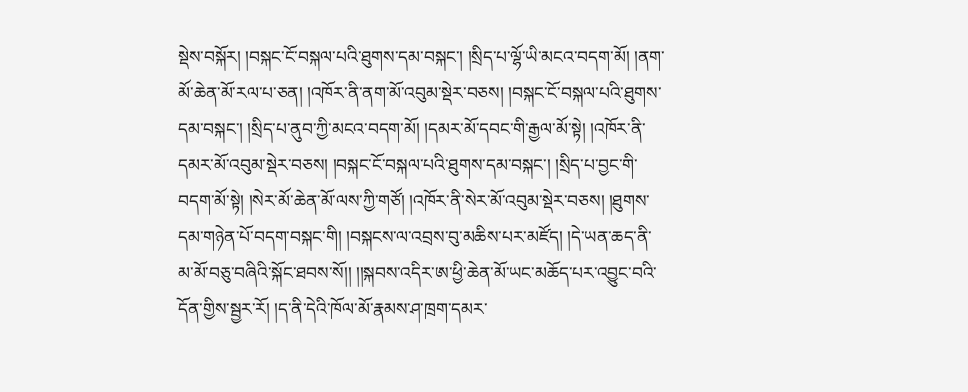སྡེས་བསྐོར། །བསྐང་ངོ་བསྐལ་པའི་ཐུགས་དམ་བསྐང་། །སྲིད་པ་ལྷོ་ཡི་མངའ་བདག་མོ། །ནག་མོ་ཆེན་མོ་རལ་པ་ཅན། །འཁོར་ནི་ནག་མོ་འབུམ་སྡེར་བཅས། །བསྐང་ངོ་བསྐལ་པའི་ཐུགས་དམ་བསྐང་། །སྲིད་པ་ནུབ་ཀྱི་མངའ་བདག་མོ། །དམར་མོ་དབང་གི་རྒྱལ་མོ་སྟེ། །འཁོར་ནི་དམར་མོ་འབུམ་སྡེར་བཅས། །བསྐང་ངོ་བསྐལ་པའི་ཐུགས་དམ་བསྐང་། །སྲིད་པ་བྱང་གི་བདག་མོ་སྟེ། །སེར་མོ་ཆེན་མོ་ལས་ཀྱི་གཙོ། །འཁོར་ནི་སེར་མོ་འབུམ་སྡེར་བཅས། །ཐུགས་དམ་གཉེན་པོ་བདག་བསྐང་གི། །བསྐངས་ལ་འབྲས་བུ་མཆིས་པར་མཛོད། །དེ་ཡན་ཆད་ནི་མ་མོ་བཅུ་བཞིའི་སྐོང་ཐབས་སོ།། །།སྐབས་འདིར་ཨ་ཕྱི་ཆེན་མོ་ཡང་མཆོད་པར་འབྱུང་བའི་དོན་གྱིས་སྦྱར་རོ། །ད་ནི་དེའི་ཁོལ་མོ་རྣམས་ཤ་ཁྲག་དམར་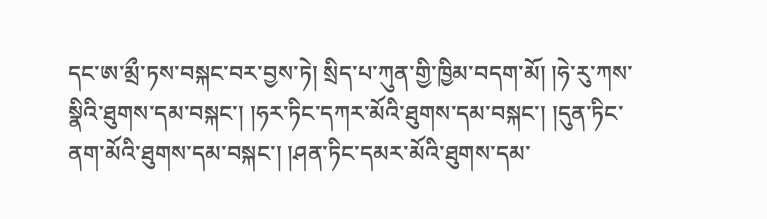དང་ཨ་མྲྀ་ཏས་བསྐང་བར་བྱས་ཏེ། སྲིད་པ་ཀུན་གྱི་ཁྱིམ་བདག་མོ། །ཧེ་རུ་ཀས་སྣིའི་ཐུགས་དམ་བསྐང་། །ཧར་ཏིང་དཀར་མོའི་ཐུགས་དམ་བསྐང་། །དུན་ཏིང་ནག་མོའི་ཐུགས་དམ་བསྐང་། །ཤན་ཏིང་དམར་མོའི་ཐུགས་དམ་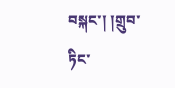བསྐང་། །གྲུབ་ཏིང་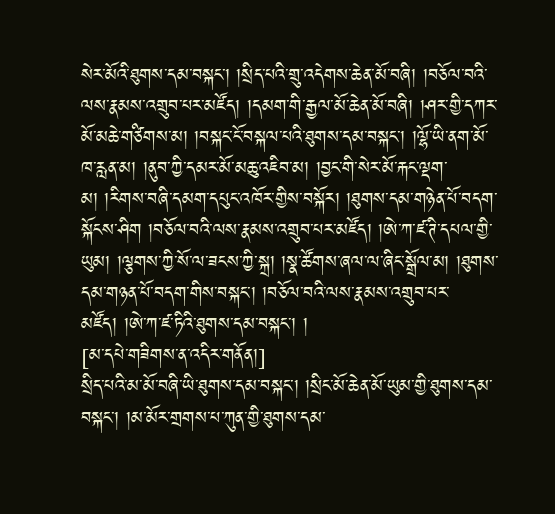སེར་མོའི་ཐུགས་དམ་བསྐང་། །སྲིད་པའི་གྲུ་འདེགས་ཆེན་མོ་བཞི། །བཅོལ་བའི་ལས་རྣམས་འགྲུབ་པར་མཛོད། །དམག་གི་རྒྱལ་མོ་ཆེན་མོ་བཞི། །ཤར་གྱི་དཀར་མོ་མཆེ་གཙིགས་མ། །བསྐང་ངོ་བསྐལ་པའི་ཐུགས་དམ་བསྐང་། །ལྷོ་ཡི་ནག་མོ་ཁ་རླན་མ། །ནུབ་ཀྱི་དམར་མོ་མཆུ་འཇིབ་མ། །བྱང་གི་སེར་མོ་རྐང་ལྡག་མ། །རིགས་བཞི་དམག་དཔུང་འཁོར་གྱིས་བསྐོར། །ཐུགས་དམ་གཉེན་པོ་བདག་སྐོངས་ཤིག །བཅོལ་བའི་ལས་རྣམས་འགྲུབ་པར་མཛོད། །ཨེ་ཀ་ཛ་ཊི་དཔལ་གྱི་ཡུམ། །ལྕགས་ཀྱི་སོ་ལ་ཟངས་ཀྱི་སྐྲ། །སྣ་ཚོགས་ཞལ་ལ་ཞིང་སྒྲོལ་མ། །ཐུགས་དམ་གཉན་པོ་བདག་གིས་བསྐང་། །བཅོལ་བའི་ལས་རྣམས་འགྲུབ་པར་མཛོད། །ཨེ་ཀ་ཛ་ཏིའི་ཐུགས་དམ་བསྐང་། །
[མ་དཔེ་གཟིགས་ན་འདིར་གནོན།]
སྲིད་པའི་མ་མོ་བཞི་ཡི་ཐུགས་དམ་བསྐང་། །སྲིང་མོ་ཆེན་མོ་ཡུམ་གྱི་ཐུགས་དམ་བསྐང་། །མ་མོར་གྲགས་པ་ཀུན་གྱི་ཐུགས་དམ་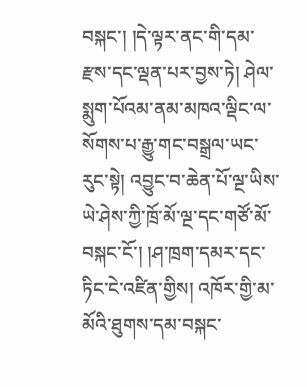བསྐང་། །དེ་ལྟར་ནང་གི་དམ་རྫས་དང་ལྡན་པར་བྱས་ཏེ། ཤེལ་སྨུག་པོའམ་ནམ་མཁའ་ལྡིང་ལ་སོགས་པ་རྒྱུ་གང་བསྒྲལ་ཡང་རུང་སྟེ། འབྱུང་བ་ཆེན་པོ་ལྔ་ཡིས་ཡེ་ཤེས་ཀྱི་ཁྲོ་མོ་ལྔ་དང་གཙོ་མོ་བསྐང་ངོ་། །ཤ་ཁྲག་དམར་དང་ཏིང་ངེ་འཛིན་གྱིས། འཁོར་གྱི་མ་མོའི་ཐུགས་དམ་བསྐང་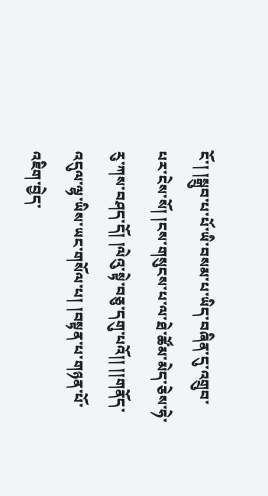ངོ་། །སྒྲུབ་པ་པོ་ཡི་བསམ་པ་ཡིད་བཞིན་དུ་འགྲུབ་པར་ངེས་སོ། །ངས་གསུངས་པ་ལ་ཐེ་ཚོམ་མེད་ཅེས་ཧེ་རུ་ཀས་བཤད་དོ། །ལེའུ་སྟེ་བཅུ་དགུ་པའོ།། །།གནོད་འདུལ་ལྷ་ཡིས་ཡང་གསོལ་པ། །བསྟན་པ་གཉན་པོ་འཇིག་བྱེད་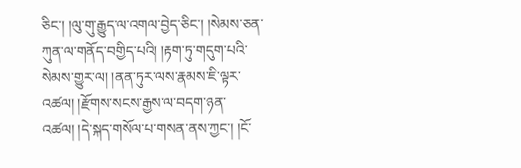ཅིང་། །ལུ་གུ་རྒྱུད་ལ་འགལ་བྱེད་ཅིང་། །སེམས་ཅན་ཀུན་ལ་གནོད་བགྱིད་པའི། །རྟག་ཏུ་གདུག་པའི་སེམས་གྱུར་ལ། །ནན་ཏུར་ལས་རྣམས་ཇི་ལྟར་འཚལ། །རྫོགས་སངས་རྒྱས་ལ་བདག་ཉན་འཚལ། །དེ་སྐད་གསོལ་པ་གསན་ནས་ཀྱང་། །ངོ་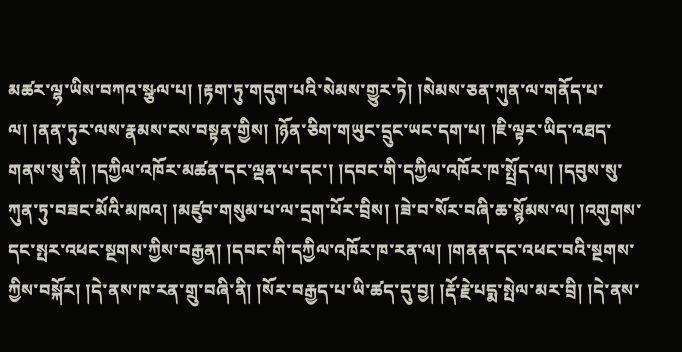མཚར་ལྷ་ཡིས་བཀའ་སྩལ་པ། །རྟག་ཏུ་གདུག་པའི་སེམས་གྱུར་ཏེ། །སེམས་ཅན་ཀུན་ལ་གནོད་པ་ལ། །ནན་ཏུར་ལས་རྣམས་ངས་བསྟན་གྱིས། །ཉོན་ཅིག་གཡུང་དྲུང་ཡང་དག་པ། །ཇི་ལྟར་ཡིད་འཐད་གནས་སུ་ནི། །དཀྱིལ་འཁོར་མཚན་དང་ལྡན་པ་དང་། །དབང་གི་དཀྱིལ་འཁོར་ཁ་སྤྲོད་ལ། །དབུས་སུ་ཀུན་ཏུ་བཟང་མོའི་མཁའ། །མཛུབ་གསུམ་པ་ལ་དྲག་པོར་བྲིས། །ཟེ་བ་སོར་བཞི་ཆ་སྙོམས་ལ། །འགུགས་དང་སྤར་འཕང་སྔགས་ཀྱིས་བརྒྱན། །དབང་གི་དཀྱིལ་འཁོར་ཁ་རན་ལ། །གནན་དང་འཕང་བའི་སྔགས་ཀྱིས་བསྐོར། །དེ་ནས་ཁ་རན་གྲུ་བཞི་ནི། །སོར་བརྒྱད་པ་ཡི་ཚད་དུ་བྱ། །རྡོ་རྗེ་པདྨ་སྤེལ་མར་བྲི། །དེ་ནས་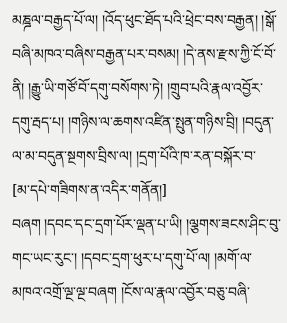མཎྜལ་བརྒྱད་པོ་ལ། །འོད་ཕུང་ཐོད་པའི་ཕྲེང་བས་བརྒྱན། །སྒོ་བཞི་མཁའ་བཞིས་བརྒྱན་པར་བསམ། །དེ་ནས་རྫས་ཀྱི་ངོ་བོ་ནི། །རྒྱུ་ཡི་གཙོ་བོ་དགུ་བསོགས་ཏེ། །གྲུབ་པའི་རྣལ་འབྱོར་དགུ་རྦད་པ། །གཉིས་ལ་ཆགས་འཛིན་སྤུན་གཉིས་བྲི། །བདུན་ལ་མ་བདུན་སྔགས་བྲིས་ལ། །དྲག་པོའི་ཁ་རན་བསྐོར་བ་
[མ་དཔེ་གཟིགས་ན་འདིར་གནོན།]
བཞག །དབང་དང་དྲག་པོར་ལྡན་པ་ཡི། །ལྕགས་ཟངས་ཤིང་བུ་གང་ཡང་རུང་། །དབང་དྲག་ཕུར་པ་དགུ་པོ་ལ། །མགོ་ལ་མཁའ་འགྲོ་ལྔ་ལྔ་བཞག །ངོས་ལ་རྣལ་འབྱོར་བཅུ་བཞི་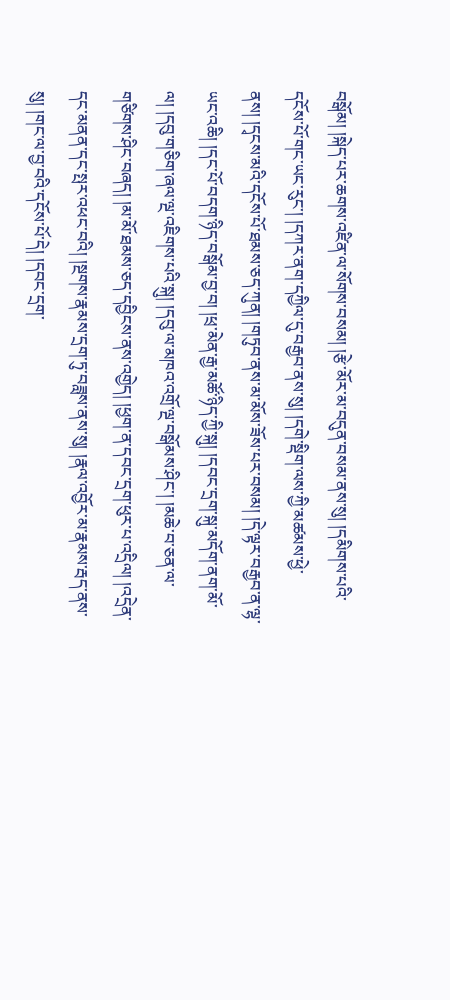བསྒོམ། །སྐེད་པར་ཆགས་འཛིན་ལ་སོགས་བསམ། །རྩེ་མོར་མ་བདུན་བསམ་ནས་སུ། །དམིགས་པའི་དངོས་པོ་གང་ཡང་རུང་། །དཀར་ནག་དཀྱིལ་དུ་བརྒྱབ་ནས་སུ། །དགེ་སྡིག་ལས་ཀྱི་མཚམས་ཕྱེ་ནས། །དྭངས་མའི་དངོས་པོ་ཐམས་ཅད་ཀུན། །གཏུབ་ནས་མ་མོས་ཟོས་པར་བསམ། །དེ་ལྟར་བརྒྱབ་ན་ལྷ་ཡང་འཆི། །དང་པོ་བདག་ཉིད་བསྒོམ་བྱ་བ། །ཕྲ་མེན་རྒྱ་མཚོ་ཉིད་ཀྱི་སྐུ། །དབང་དྲག་སྐུ་མདོག་ནག་མོ་ལ། །དབུ་གཅིག་ཞལ་ལྔ་འཇིགས་པའི་སྐུ། །དབུ་ལ་མཁའ་འགྲོ་ལྔ་བསྒོམས་ཤིང་། །མཆེ་བ་ཅན་ལ་གཙིགས་ཤིང་བཞད། །མ་མོ་ཐམས་ཅད་དབྱིངས་ནས་འགྱེད། །ཕྱག་ན་དབང་དྲག་ཕུར་པ་འདྲིལ། །འདྲེན་དང་མནན་དང་སྤར་འཕང་བའི། །སྔགས་རྣམས་དྲག་ཏུ་བཟླས་ནས་སུ། །རྣལ་འབྱོར་མ་རྣམས་རྦད་ནས་སུ། །གང་ལ་བྱ་བའི་དངོས་པོ་དེ། །དབང་དྲག་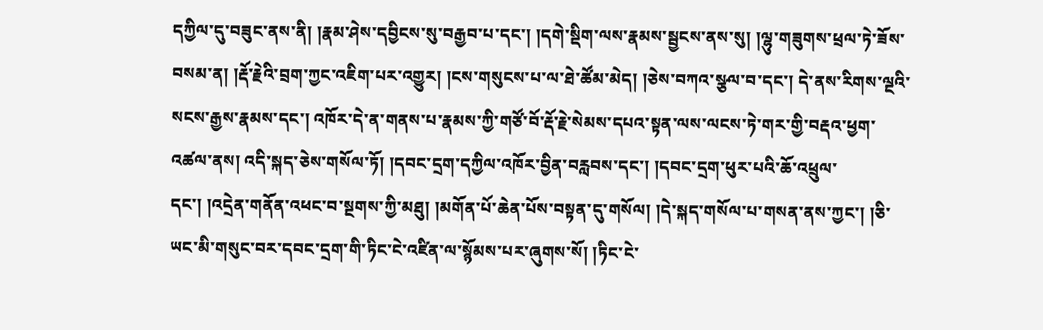དཀྱིལ་དུ་བཟུང་ནས་ནི། །རྣམ་ཤེས་དབྱིངས་སུ་བརྒྱབ་པ་དང་། །དགེ་སྡིག་ལས་རྣམས་སྦྱངས་ནས་སུ། །ལྷུ་གཟུགས་ཕྲལ་ཏེ་ཟོས་བསམ་ན། །རྡོ་རྗེའི་བྲག་ཀྱང་འཇིག་པར་འགྱུར། །ངས་གསུངས་པ་ལ་ཐེ་ཚོམ་མེད། །ཅེས་བཀའ་སྩལ་བ་དང་། དེ་ནས་རིགས་ལྔའི་སངས་རྒྱས་རྣམས་དང་། འཁོར་དེ་ན་གནས་པ་རྣམས་ཀྱི་གཙོ་བོ་རྡོ་རྗེ་སེམས་དཔའ་སྟན་ལས་ལངས་ཏེ་གར་གྱི་བརྡའ་ཕྱག་འཚལ་ནས། འདི་སྐད་ཅེས་གསོལ་ཏོ། །དབང་དྲག་དཀྱིལ་འཁོར་བྱིན་བརླབས་དང་། །དབང་དྲག་ཕུར་པའི་ཆོ་འཕྲུལ་དང་། །འདྲེན་གནོན་འཕང་བ་སྔགས་ཀྱི་མཐུ། །མགོན་པོ་ཆེན་པོས་བསྟན་དུ་གསོལ། །དེ་སྐད་གསོལ་པ་གསན་ནས་ཀྱང་། །ཅི་ཡང་མི་གསུང་བར་དབང་དྲག་གི་ཏིང་ངེ་འཛིན་ལ་སྙོམས་པར་ཞུགས་སོ། །ཏིང་ངེ་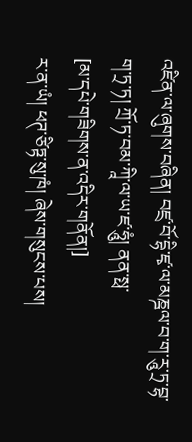འཛིན་ལ་ཞུགས་བཞིན། བཛྲ་བོ་དྷི་ཛྭ་ལ་མཎྜལ་བ་ག་རཱུ་ཏྲ་བྷ་ག་ཏྲ་ཏ། ཀྲོ་ཏ་བམ་ཀཱི་ལ་ཡ་ཛ་ཧཱུཾ། ནན་སྥ་
[མ་དཔེ་གཟིགས་ན་འདིར་གནོན།]
ར་ན་ཡཾ། ཕཊ་ཙིཏྟ་སུ་ཁཾ། ཞེས་གསུངས་པས།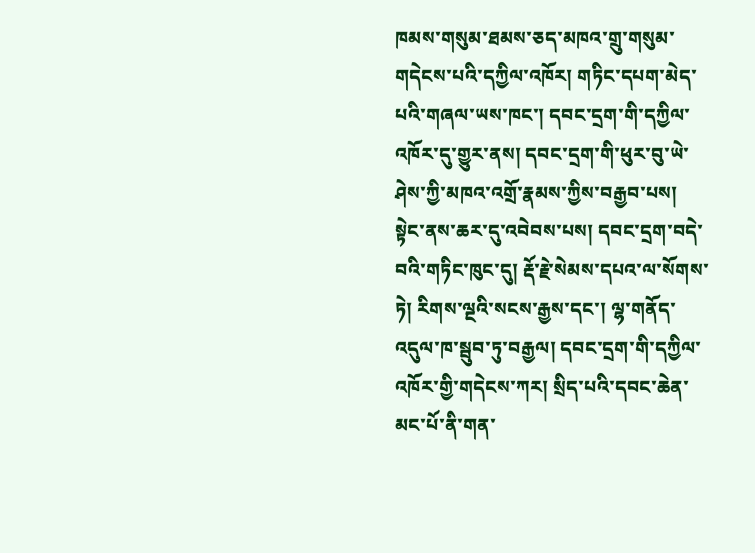ཁམས་གསུམ་ཐམས་ཅད་མཁའ་གྲུ་གསུམ་གདེངས་པའི་དཀྱིལ་འཁོར། གཏིང་དཔག་མེད་པའི་གཞལ་ཡས་ཁང་། དབང་དྲག་གི་དཀྱིལ་འཁོར་དུ་གྱུར་ནས། དབང་དྲག་གི་ཕུར་བུ་ཡེ་ཤེས་ཀྱི་མཁའ་འགྲོ་རྣམས་ཀྱིས་བརྒྱབ་པས། སྟེང་ནས་ཆར་དུ་འབེབས་པས། དབང་དྲག་བདེ་བའི་གཏིང་ཁུང་དུ། རྡོ་རྗེ་སེམས་དཔའ་ལ་སོགས་ཏེ། རིགས་ལྔའི་སངས་རྒྱས་དང་། ལྷ་གནོད་འདུལ་ཁ་སྦུབ་ཏུ་བརྒྱལ། དབང་དྲག་གི་དཀྱིལ་འཁོར་གྱི་གདེངས་ཀར། སྲིད་པའི་དབང་ཆེན་མང་པོ་ནི་གན་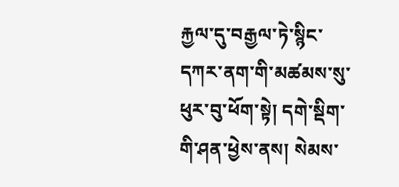རྐྱལ་དུ་བརྒྱལ་ཏེ་སྙིང་དཀར་ནག་གི་མཚམས་སུ་ཕུར་བུ་ཕོག་སྟེ། དགེ་སྡིག་གི་ཤན་ཕྱེས་ནས། སེམས་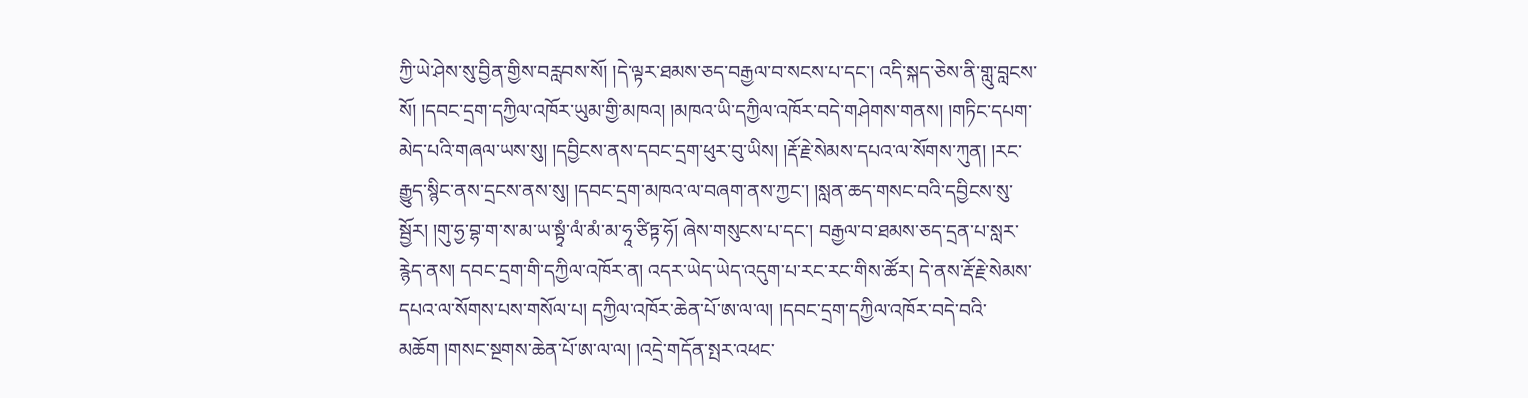ཀྱི་ཡེ་ཤེས་སུ་བྱིན་གྱིས་བརླབས་སོ། །དེ་ལྟར་ཐམས་ཅད་བརྒྱལ་བ་སངས་པ་དང་། འདི་སྐད་ཅེས་ནི་གླུ་བླངས་སོ། །དབང་དྲག་དཀྱིལ་འཁོར་ཡུམ་གྱི་མཁའ། །མཁའ་ཡི་དཀྱིལ་འཁོར་བདེ་གཤེགས་གནས། །གཏིང་དཔག་མེད་པའི་གཞལ་ཡས་སུ། །དབྱིངས་ནས་དབང་དྲག་ཕུར་བུ་ཡིས། །རྡོ་རྗེ་སེམས་དཔའ་ལ་སོགས་ཀུན། །རང་རྒྱུད་སྙིང་ནས་དྲངས་ནས་སུ། །དབང་དྲག་མཁའ་ལ་བཞག་ནས་ཀྱང་། །སླན་ཆད་གསང་བའི་དབྱིངས་སུ་སྦྱོར། །གུ་ཧྱ་བྷ་ག་ས་མ་ཡ་སྟྭཾ་ལཾ་མཾ་མ་ཧཱ་ཙིཏྟ་ཧོ། ཞེས་གསུངས་པ་དང་། བརྒྱལ་བ་ཐམས་ཅད་དྲན་པ་སླར་རྙེད་ནས། དབང་དྲག་གི་དཀྱིལ་འཁོར་ན། འདར་ཡེད་ཡེད་འདུག་པ་རང་རང་གིས་ཚོར། དེ་ནས་རྡོ་རྗེ་སེམས་དཔའ་ལ་སོགས་པས་གསོལ་པ། དཀྱིལ་འཁོར་ཆེན་པོ་ཨ་ལ་ལ། །དབང་དྲག་དཀྱིལ་འཁོར་བདེ་བའི་མཆོག །གསང་སྔགས་ཆེན་པོ་ཨ་ལ་ལ། །འདྲེ་གདོན་སྤར་འཕང་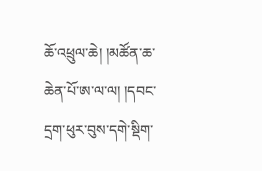ཆོ་འཕྲུལ་ཆེ། །མཚོན་ཆ་ཆེན་པོ་ཨ་ལ་ལ། །དབང་དྲག་ཕུར་བུས་དགེ་སྡིག་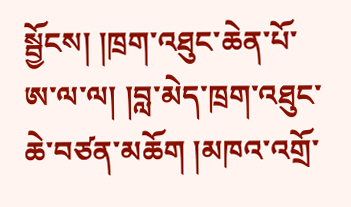སྦྱོངས། །ཁྲག་འཐུང་ཆེན་པོ་ཨ་ལ་ལ། །བླ་མེད་ཁྲག་འཐུང་ཆེ་བཙན་མཆོག །མཁའ་འགྲོ་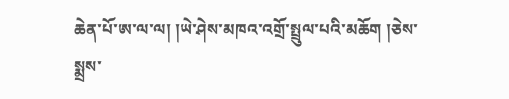ཆེན་པོ་ཨ་ལ་ལ། །ཡེ་ཤེས་མཁའ་འགྲོ་སྤྲུལ་པའི་མཆོག །ཅེས་སྨྲས་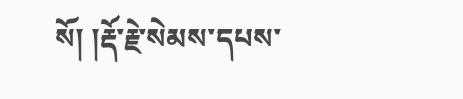སོ། །རྡོ་རྗེ་སེམས་དཔས་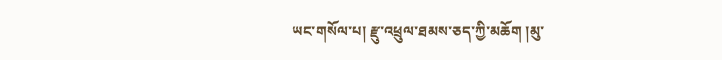ཡང་གསོལ་པ། རྫུ་འཕྲུལ་ཐམས་ཅད་ཀྱི་མཆོག །མུ་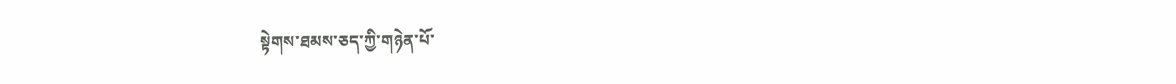སྟེགས་ཐམས་ཅད་ཀྱི་གཉེན་པོ་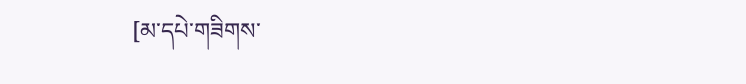[མ་དཔེ་གཟིགས་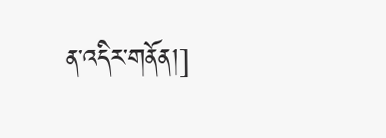ན་འདིར་གནོན།]